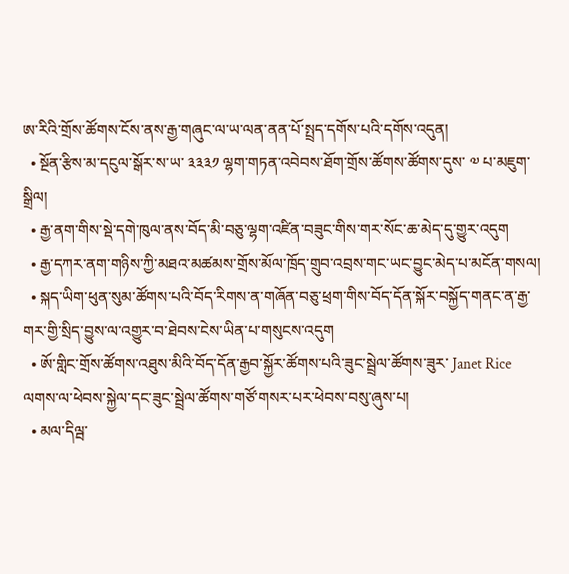ཨ་རིའི་གྲོས་ཚོགས་ངོས་ནས་རྒྱ་གཞུང་ལ་ཡ་ལན་ནན་པོ་སྤྲད་དགོས་པའི་དགོས་འདུན།
  • སྔོན་རྩིས་མ་དངུལ་སྒོར་ས་ཡ་ ༣༣༣༡ ལྷག་གཏན་འབེབས་ཐོག་གྲོས་ཚོགས་ཚོགས་དུས་ ༧ པ་མཇུག་སྒྲིལ།
  • རྒྱ་ནག་གིས་སྡེ་དགེ་ཁུལ་ནས་བོད་མི་བཅུ་ལྷག་འཛིན་བཟུང་གིས་གར་སོང་ཆ་མེད་དུ་གྱུར་འདུག
  • རྒྱ་དཀར་ནག་གཉིས་ཀྱི་མཐའ་མཚམས་གྲོས་མོལ་ཁྲོད་གྲུབ་འབྲས་གང་ཡང་བྱུང་མེད་པ་མངོན་གསལ།
  • སྐད་ཡིག་ཕུན་སུམ་ཚོགས་པའི་བོད་རིགས་ན་གཞོན་བཅུ་ཕྲག་གིས་བོད་དོན་སྐོར་བསྐྱོད་གནང་ན་རྒྱ་གར་གྱི་སྲིད་བྱུས་ལ་འགྱུར་བ་ཐེབས་ངེས་ཡིན་པ་གསུངས་འདུག
  • ཨོ་གླིང་གྲོས་ཚོགས་འཐུས་མིའི་བོད་དོན་རྒྱབ་སྐྱོར་ཚོགས་པའི་ཟུང་སྦྲེལ་ཚོགས་ཟུར་ Janet Rice ལགས་ལ་ཕེབས་སྐྱེལ་དང་ཟུང་སྦྲེལ་ཚོགས་གཙོ་གསར་པར་ཕེབས་བསུ་ཞུས་པ།
  • མལ་དིལྦ་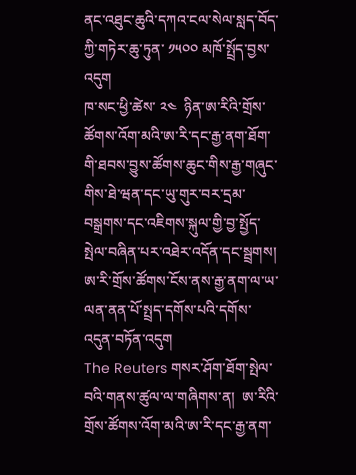ནང་འཐུང་ཆུའི་དཀའ་ངལ་སེལ་སླད་བོད་ཀྱི་གཏེར་ཆུ་ཏུན་ ༡༥༠༠ མཁོ་སྤྲོད་བྱས་འདུག
ཁ་སང་ཕྱི་ཚེས་ ༢༤  ཉིན་ཨ་རིའི་གྲོས་ཚོགས་འོག་མའི་ཨ་རི་དང་རྒྱ་ནག་ཐོག་གི་ཐབས་བྱུས་ཚོགས་ཆུང་གིས་རྒྱ་གཞུང་གིས་ཐེ་ཝན་དང་ཡུ་གུར་བར་དྲམ་བསྒྲགས་དང་འཇིགས་སྐུལ་གྱི་བྱ་སྤྱོད་སྤེལ་བཞིན་པར་འཐེར་འདོན་དང་སྦྲགས། ཨ་རི་གྲོས་ཚོགས་ངོས་ནས་རྒྱ་ནག་ལ་ཡ་ལན་ནན་པོ་སྤྲད་དགོས་པའི་དགོས་འདུན་བཏོན་འདུག
The Reuters གསར་ཤོག་ཐོག་སྤེལ་བའི་གནས་ཚུལ་ལ་གཞིགས་ན།  ཨ་རིའི་གྲོས་ཚོགས་འོག་མའི་ཨ་རི་དང་རྒྱ་ནག་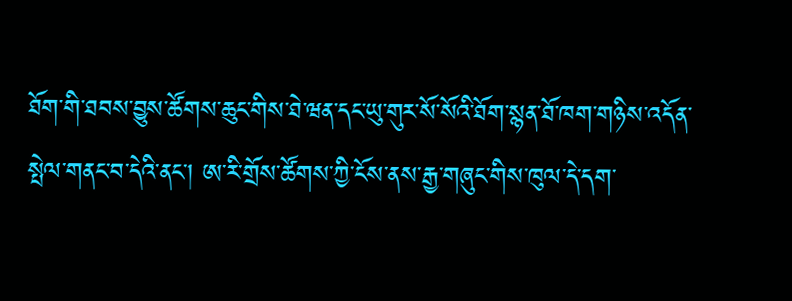ཐོག་གི་ཐབས་བྱུས་ཚོགས་ཆུང་གིས་ཐེ་ཝན་དང་ཡུ་གུར་སོ་སོའི་ཐོག་སྙན་ཐོ་ཁག་གཉིས་འདོན་སྤེལ་གནང་བ་དེའི་ནང་། ཨ་རི་གྲོས་ཚོགས་ཀྱི་ངོས་ནས་རྒྱ་གཞུང་གིས་ཁུལ་དེ་དག་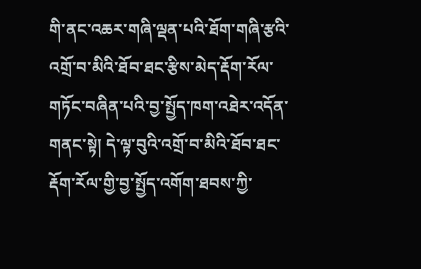གི་ནང་འཆར་གཞི་ལྡན་པའི་ཐོག་གཞི་རྩའི་འགྲོ་བ་མིའི་ཐོབ་ཐང་རྩིས་མེད་རྡོག་རོལ་གཏོང་བཞིན་པའི་བྱ་སྤྱོད་ཁག་འཐེར་འདོན་གནང་སྟེ། དེ་ལྟ་བུའི་འགྲོ་བ་མིའི་ཐོབ་ཐང་རྡོག་རོལ་གྱི་བྱ་སྤྱོད་འགོག་ཐབས་ཀྱི་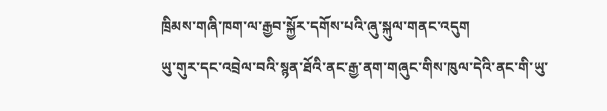ཁྲིམས་གཞི་ཁག་ལ་རྒྱབ་སྐྱོར་དགོས་པའི་ཞུ་སྐུལ་གནང་འདུག
ཡུ་གུར་དང་འབྲེལ་བའི་སྙན་ཐོའི་ནང་རྒྱ་ནག་གཞུང་གིས་ཁུལ་དེའི་ནང་གི་ཡུ་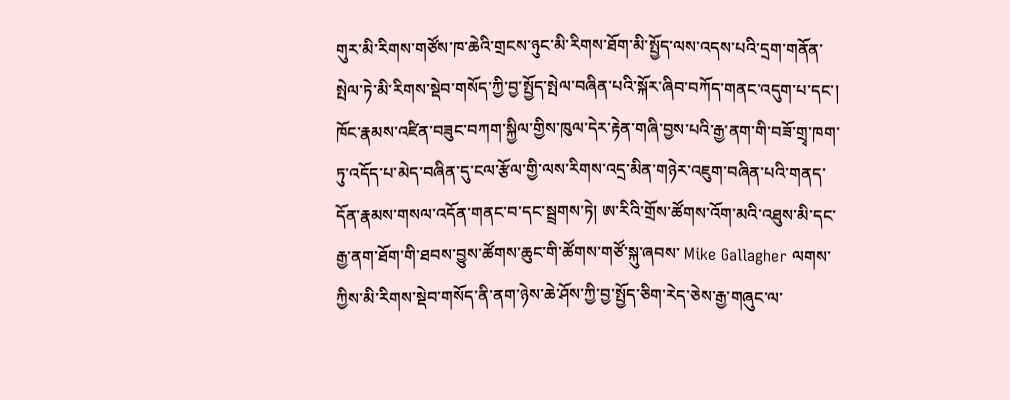གུར་མི་རིགས་གཙོས་ཁ་ཆེའི་གྲངས་ཉུང་མི་རིགས་ཐོག་མི་སྤྱོད་ལས་འདས་པའི་དྲག་གནོན་སྤེལ་ཏེ་མི་རིགས་སྡེབ་གསོད་ཀྱི་བྱ་སྤྱོད་སྤེལ་བཞིན་པའི་སྐོར་ཞིབ་བཀོད་གནང་འདུག་པ་དང་། ཁོང་རྣམས་འཛིན་བཟུང་བཀག་སྐྱིལ་གྱིས་ཁུལ་དེར་རྟེན་གཞི་བྱས་པའི་རྒྱ་ནག་གི་བཟོ་གྲྭ་ཁག་ཏུ་འདོད་པ་མེད་བཞིན་དུ་ངལ་རྩོལ་གྱི་ལས་རིགས་འདྲ་མིན་གཉེར་འཇུག་བཞིན་པའི་གནད་དོན་རྣམས་གསལ་འདོན་གནང་བ་དང་སྦྲགས་ཏེ། ཨ་རིའི་གྲོས་ཚོགས་འོག་མའི་འཐུས་མི་དང་རྒྱ་ནག་ཐོག་གི་ཐབས་བྱུས་ཚོགས་ཆུང་གི་ཚོགས་གཙོ་སྐུ་ཞབས་ Mike Gallagher ལགས་ཀྱིས་མི་རིགས་སྡེབ་གསོད་ནི་ནག་ཉེས་ཆེ་ཤོས་ཀྱི་བྱ་སྤྱོད་ཅིག་རེད་ཅེས་རྒྱ་གཞུང་ལ་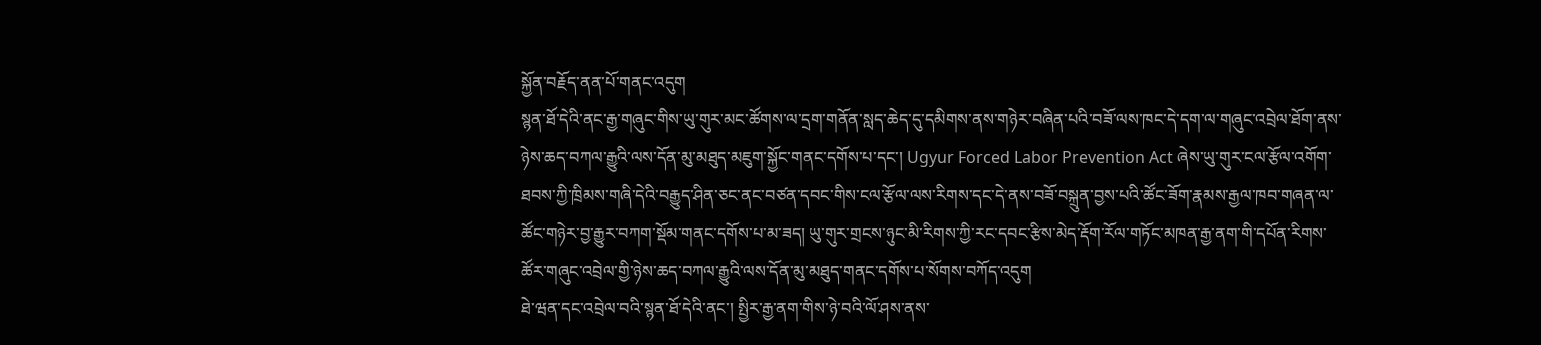སྐྱོན་བརྗོད་ནན་པོ་གནང་འདུག
སྙན་ཐོ་དེའི་ནང་རྒྱ་གཞུང་གིས་ཡུ་གུར་མང་ཚོགས་ལ་དྲག་གནོན་སླད་ཆེད་དུ་དམིགས་ནས་གཉེར་བཞིན་པའི་བཟོ་ལས་ཁང་དེ་དག་ལ་གཞུང་འབྲེལ་ཐོག་ནས་ཉེས་ཆད་བཀལ་རྒྱུའི་ལས་དོན་མུ་མཐུད་མཇུག་སྐྱོང་གནང་དགོས་པ་དང་། Ugyur Forced Labor Prevention Act ཞེས་ཡུ་གུར་ངལ་རྩོལ་འགོག་ཐབས་ཀྱི་ཁྲིམས་གཞི་དེའི་བརྒྱུད་ཤིན་ཅང་ནང་བཙན་དབང་གིས་ངལ་རྩོལ་ལས་རིགས་དང་དེ་ནས་བཟོ་བསྐྲུན་བྱས་པའི་ཚོང་ཟོག་རྣམས་རྒྱལ་ཁབ་གཞན་ལ་ཚོང་གཉེར་བྱ་རྒྱུར་བཀག་སྡོམ་གནང་དགོས་པ་མ་ཟད། ཡུ་གུར་གྲངས་ཉུང་མི་རིགས་ཀྱི་རང་དབང་རྩིས་མེད་རྡོག་རོལ་གཏོང་མཁན་རྒྱ་ནག་གི་དཔོན་རིགས་ཚོར་གཞུང་འབྲེལ་གྱི་ཉེས་ཆད་བཀལ་རྒྱུའི་ལས་དོན་མུ་མཐུད་གནང་དགོས་པ་སོགས་བཀོད་འདུག
ཐེ་ཝན་དང་འབྲེལ་བའི་སྙན་ཐོ་དེའི་ནང་། སྤྱིར་རྒྱ་ནག་གིས་ཉེ་བའི་ལོ་ཤས་ནས་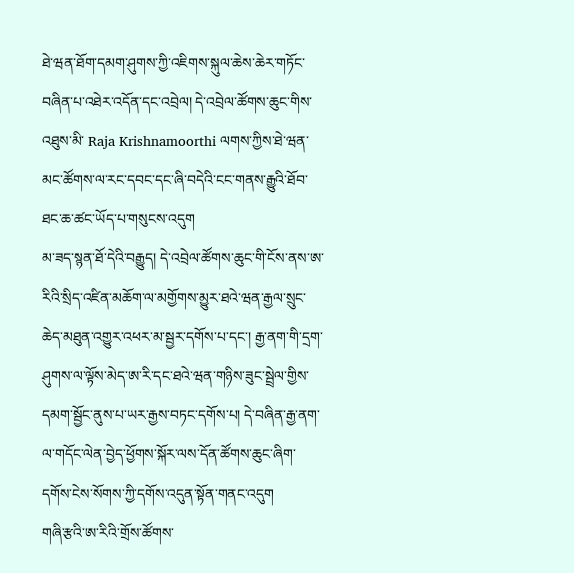ཐེ་ཝན་ཐོག་དམག་ཤུགས་ཀྱི་འཇིགས་སྐུལ་ཆེས་ཆེར་གཏོང་བཞིན་པ་འཐེར་འདོན་དང་འབྲེལ། དེ་འབྲེལ་ཚོགས་ཆུང་གིས་འཐུས་མི་ Raja Krishnamoorthi ལགས་ཀྱིས་ཐེ་ཝན་མང་ཚོགས་ལ་རང་དབང་དང་ཞི་བདེའི་ངང་གནས་རྒྱུའི་ཐོབ་ཐང་ཆ་ཚང་ཡོད་པ་གསུངས་འདུག
མ་ཟད་སྙན་ཐོ་དེའི་བརྒྱུད། དེ་འབྲེལ་ཚོགས་ཆུང་གི་ངོས་ནས་ཨ་རིའི་སྲིད་འཛིན་མཆོག་ལ་མགྱོགས་མྱུར་ཐའེ་ཝན་རྒྱལ་སྲུང་ཆེད་མཐུན་འགྱུར་འཕར་མ་སྦྱར་དགོས་པ་དང་། རྒྱ་ནག་གི་དྲག་ཤུགས་ལ་ལྟོས་མེད་ཨ་རི་དང་ཐའེ་ཝན་གཉིས་ཟུང་སྦྲེལ་གྱིས་དམག་སྦྱོང་ནུས་པ་ཡར་རྒྱས་བཏང་དགོས་པ། དེ་བཞིན་རྒྱ་ནག་ལ་གདོང་ལེན་བྱེད་ཕྱོགས་སྐོར་ལས་དོན་ཚོགས་ཆུང་ཞིག་དགོས་ངེས་སོགས་ཀྱི་དགོས་འདུན་སྟོན་གནང་འདུག
གཞི་རྩའི་ཨ་རིའི་གྲོས་ཚོགས་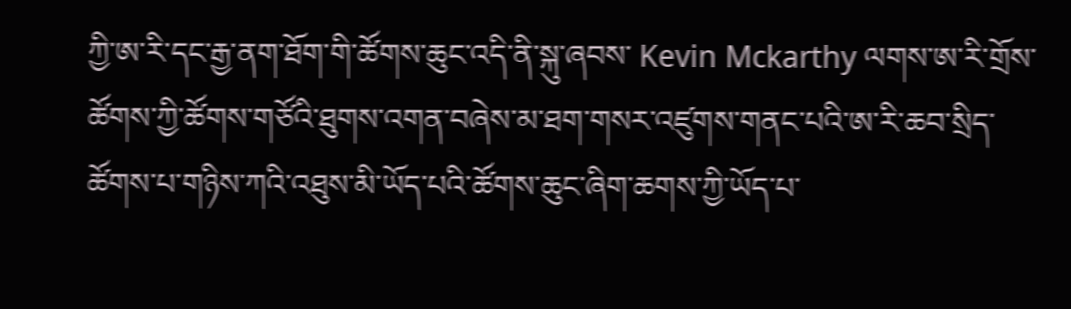ཀྱི་ཨ་རི་དང་རྒྱ་ནག་ཐོག་གི་ཚོགས་ཆུང་འདི་ནི་སྐུ་ཞབས་ Kevin Mckarthy ལགས་ཨ་རི་གྲོས་ཚོགས་ཀྱི་ཚོགས་གཙོའི་ཐུགས་འགན་བཞེས་མ་ཐག་གསར་འཛུགས་གནང་པའི་ཨ་རི་ཆབ་སྲིད་ཚོགས་པ་གཉིས་ཀའི་འཐུས་མི་ཡོད་པའི་ཚོགས་ཆུང་ཞིག་ཆགས་ཀྱི་ཡོད་པ་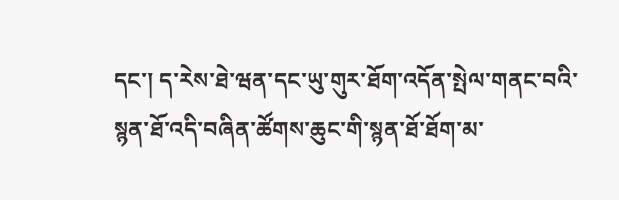དང་། ད་རེས་ཐེ་ཝན་དང་ཡུ་གུར་ཐོག་འདོན་སྤེལ་གནང་བའི་སྙན་ཐོ་འདི་བཞིན་ཚོགས་ཆུང་གི་སྙན་ཐོ་ཐོག་མ་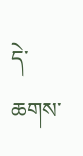དེ་ཆགས་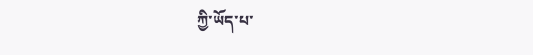ཀྱི་ཡོད་པ་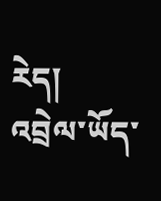རེད།
འབྲེལ་ཡོད་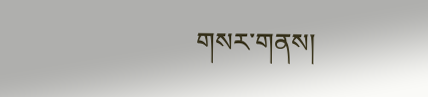གསར་གནས།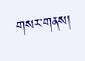གསར་གནས།